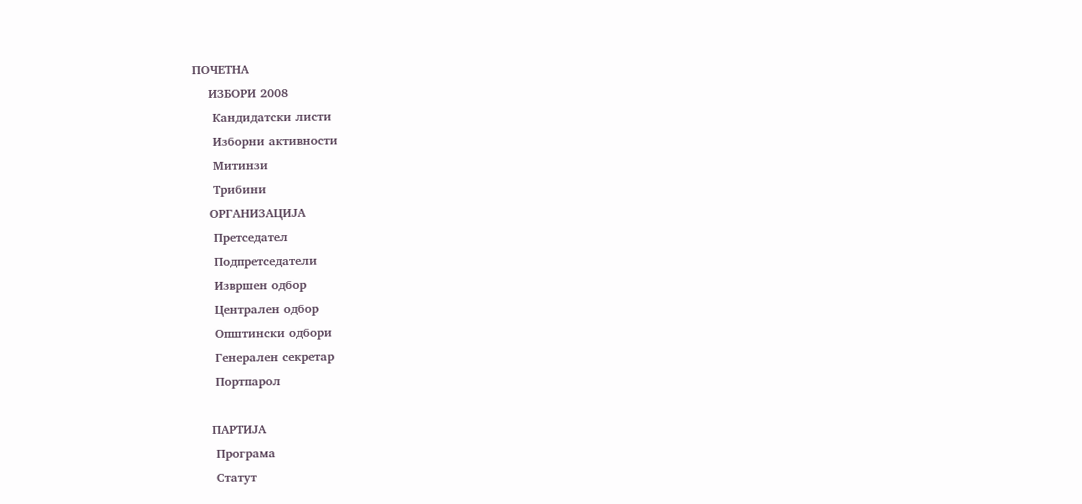ПОЧЕТНА
    ИЗБОРИ 2008
     Кандидатски листи
     Изборни активности
     Митинзи
     Трибини
    ОРГАНИЗАЦИЈА
     Претседател
     Подпретседатели
     Извршен одбор
     Централен одбор
     Општински одбори
     Генерален секретар
     Портпарол

    ПАРТИЈА
     Програма
     Статут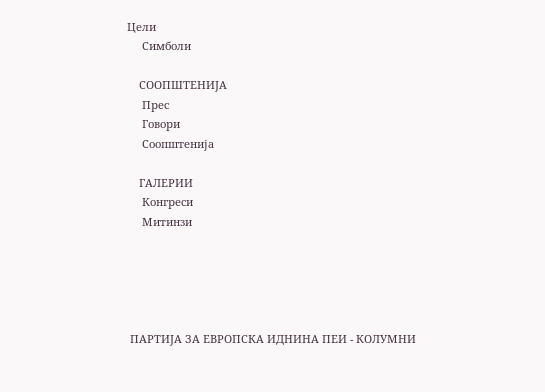Цели
     Симболи

    СООПШТЕНИЈА
     Прес
     Говори
     Соопштенија

    ГАЛЕРИИ
     Конгреси
     Митинзи





 ПАРТИЈА ЗА ЕВРОПСКА ИДНИНА ПЕИ - КОЛУМНИ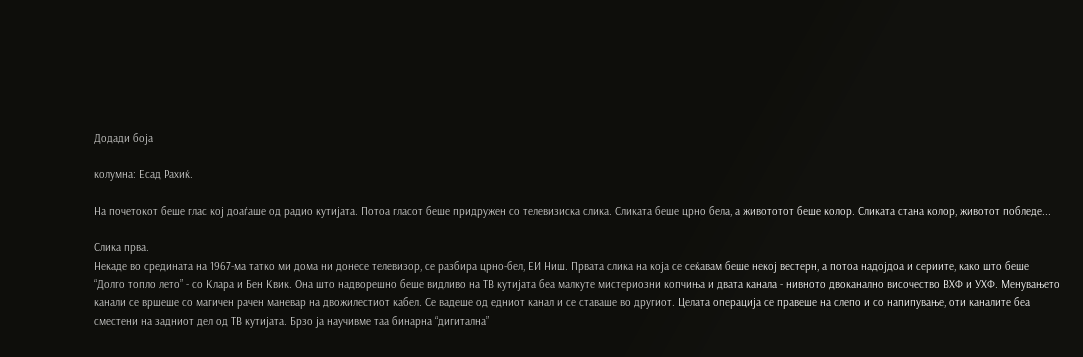Додади боја

колумна: Есад Рахиќ.

На почетокот беше глас кој доаѓаше од радио кутијата. Потоа гласот беше придружен со телевизиска слика. Сликата беше црно бела, а живототот беше колор. Сликата стана колор, животот побледе...

Слика прва.
Некаде во средината на 1967-ма татко ми дома ни донесе телевизор, се разбира црно-бел, ЕИ Ниш. Првата слика на која се сеќавам беше некој вестерн, а потоа надојдоа и сериите, како што беше “Долго топло лето” - со Клара и Бен Квик. Она што надворешно беше видливо на ТВ кутијата беа малкуте мистериозни копчиња и двата канала - нивното двоканално височество ВХФ и УХФ. Менувањето канали се вршеше со магичен рачен маневар на двожилестиот кабел. Се вадеше од едниот канал и се ставаше во другиот. Целата операција се правеше на слепо и со напипување, оти каналите беа сместени на задниот дел од ТВ кутијата. Брзо ја научивме таа бинарна “дигитална”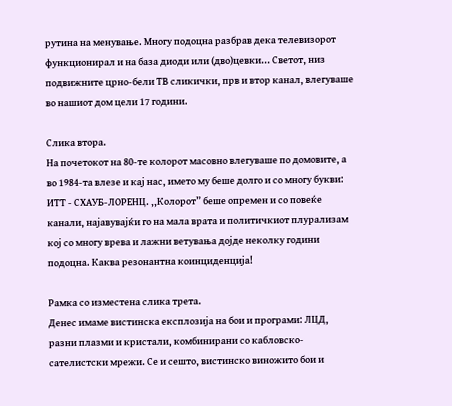рутина на менување. Многу подоцна разбрав дека телевизорот функционирал и на база диоди или (дво)цевки... Светот, низ подвижните црно-бели ТВ сликички, прв и втор канал, влегуваше во нашиот дом цели 17 години.

Слика втора.
На почетокот на 80-те колорот масовно влегуваше по домовите, а во 1984-та влезе и кај нас, името му беше долго и со многу букви: ИТТ - СХАУБ-ЛОРЕНЦ. ,,Колорот” беше опремен и со повеќе канали, најавувајќи го на мала врата и политичкиот плурализам кој со многу врева и лажни ветувања дојде неколку години подоцна. Каква резонантна коинциденција!

Рамка со изместена слика трета.
Денес имаме вистинска експлозија на бои и програми: ЛЦД, разни плазми и кристали, комбинирани со кабловско-сателистски мрежи. Се и сешто, вистинско виножито бои и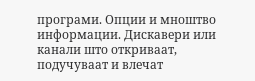програми. Опции и мноштво информации. Дискавери или канали што откриваат, подучуваат и влечат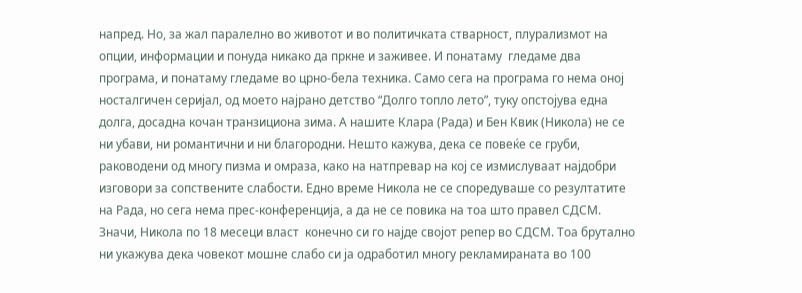напред. Но, за жал паралелно во животот и во политичката стварност, плурализмот на опции, информации и понуда никако да пркне и заживее. И понатаму  гледаме два програма, и понатаму гледаме во црно-бела техника. Само сега на програма го нема оној носталгичен серијал, од моето најрано детство “Долго топло лето”, туку опстојува една долга, досадна кочан транзициона зима. А нашите Клара (Рада) и Бен Квик (Никола) не се ни убави, ни романтични и ни благородни. Нешто кажува, дека се повеќе се груби, раководени од многу пизма и омраза, како на натпревар на кој се измислуваат најдобри изговори за сопствените слабости. Едно време Никола не се споредуваше со резултатите на Рада, но сега нема прес-конференција, а да не се повика на тоа што правел СДСМ. Значи, Никола по 18 месеци власт  конечно си го најде својот репер во СДСМ. Тоа брутално ни укажува дека човекот мошне слабо си ја одработил многу рекламираната во 100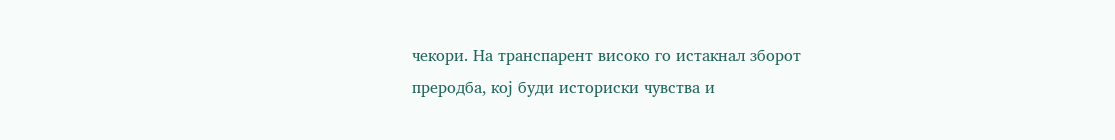чекори. На транспарент високо го истакнал зборот преродба, кој буди историски чувства и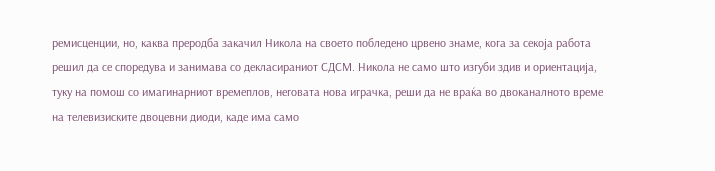ремисценции, но, каква преродба закачил Никола на своето побледено црвено знаме, кога за секоја работа решил да се споредува и занимава со декласираниот СДСМ. Никола не само што изгуби здив и ориентација, туку на помош со имагинарниот времеплов, неговата нова играчка, реши да не враќа во двоканалното време на телевизиските двоцевни диоди, каде има само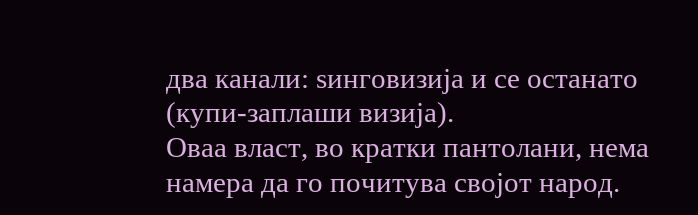два канали: ѕинговизија и се останато (купи-заплаши визија).
Оваа власт, во кратки пантолани, нема намера да го почитува својот народ.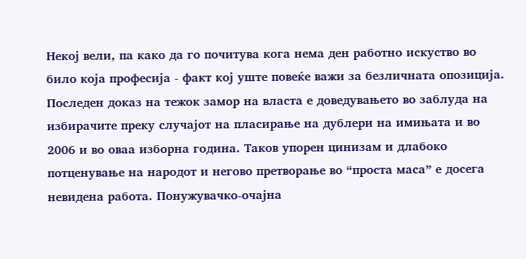Некој вели, па како да го почитува кога нема ден работно искуство во било која професија - факт кој уште повеќе важи за безличната опозиција. Последен доказ на тежок замор на власта е доведувањето во заблуда на избирачите преку случајот на пласирање на дублери на имињата и во 2006 и во оваа изборна година. Таков упорен цинизам и длабоко потценување на народот и негово претворање во “проста маса” е досега невидена работа. Понужувачко-очајна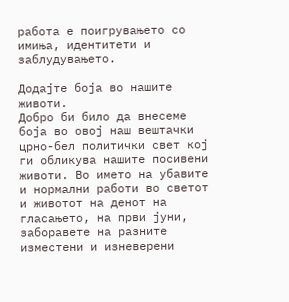работа е поигрувањето со имиња, идентитети и заблудувањето.

Додајте боја во нашите животи.
Добро би било да внесеме боја во овој наш вештачки црно-бел политички свет кој ги обликува нашите посивени животи. Во името на убавите и нормални работи во светот и животот на денот на гласањето, на први јуни, заборавете на разните изместени и изневерени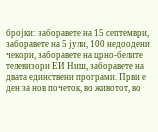бројки: заборавете на 15 септември, заборавете на 5 јули, 100 недоодени чекори, заборавете на црно-белите телевизори ЕИ Ниш, заборавете на двата единствени програми. Први е ден за нов почеток, во животот, во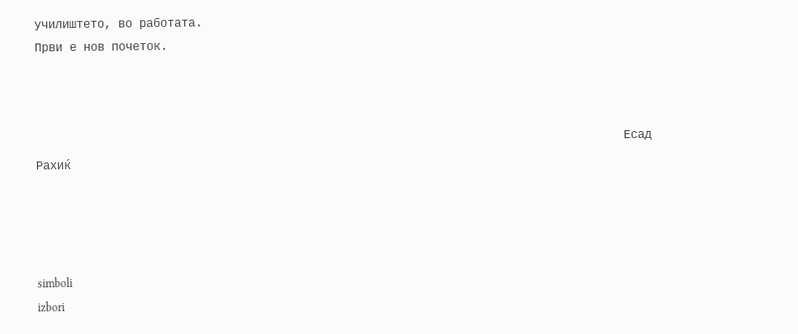училиштето, во работата.
Први е нов почеток.



                                                                                    Есад Рахиќ




simboli
izbori